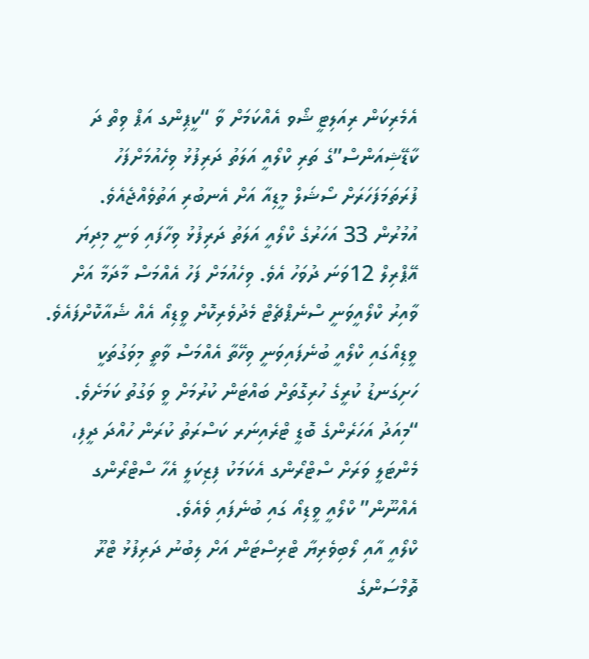އެމެރިކަން ރިއަލިޓީ ޝޯވ އެއްކަމަށް ވާ “ކީޕިންގ އަޕް ވިތް ދަ ކާޑޭޝިއަންސް”ގެ ތަރި ކްލޯއީ އަލަތު ދަރިފުޅު ވިހެއުމަށްފަހު ފުރަތަމަފަހަރަށް ސޯޝަލް މީޑިއާ އަށް އެނބުރި އަތުވެއްޖެއެވެ.
އުމުރުން 33 އަހަރުގެ ކްލޯއީ އަލަތު ދަރިފުޅު ވިހާފައި ވަނީ މިދިޔަ އޭޕްރިލް 12ވަނަ ދުވަހު އެވެ. ވިހެއުމަށް ފަހު އެއްމަސް މާދަމާ އަށް ވާއިރު ކްލޯއީވަނީ ސްނެޕްޗެޓް މެދުވެރިކޮށް ވީޑިއޯ އެއް ޝެއާކޮށްފައެވެ. ވީޑިއޯގައި ކްލޯއީ ބުނެފައިވަނީ ވިހޭތާ އެއްމަސް ވާތީ މިވަގުތަކީ ހަށިގަނޑު ކުރީގެ ހުރިގޮތަށް ބައްޓަން ކުރުމަށް ވީ ވަގުތު ކަމަށެވެ. “މިއަދު އަހަރެންގެ ބޮޑީ ޓްރެއިނަރ ކަސްރަތު ކުރަން ހުއްދަ ދީފި، މެންޓަލީ ވަރަށް ސްޓްރޯންގ އެކަމަކު ފިޒިކަލީ އެހާ ސްޓްރޯންގ އެއްނޫން” ކްލޯއީ ވީޑިއޯ ގައި ބުނެފައި ވެއެވެ.
ކްލޯއީ އާއި ލޯބިވެރިޔާ ޓްރިސްޓަން އަށް ލިބުނު ދަރިފުޅު ޓްރޫ ތޮމްސަންގެ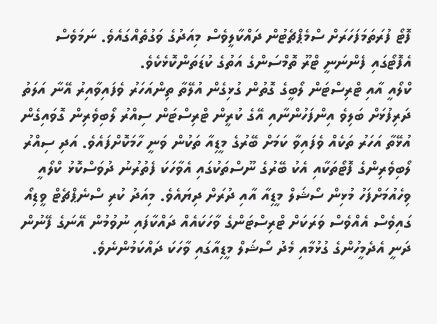ފޮޓޯ ފުރަތަމަފަހަރަށް ސްމެޕްޗެޓުން ދައްކާލީވެސް މިއަދުގެ ވަގުތެއްގައެވެ. ނަމަވެސް އެފޮޓޯގައި ފެންނަނީ ޓްރޫ ތޮމްސަންގެ އަތުގެ ކުޑަތަންކޮޅެކެވެ.
ކްލޯއީ އާއި ޓްރިސްޓަން ލޯބީގެ ގޮތުން ގުޅިގެން އުލޭތާ ތިންއަހަރު ވެފައިވާއިރު އޭނާ އަލަތު ދަރިފުޅަށް ބަލިވެ އިންފަހުންނާއި އޭގެ ކުރީން ޓްރިސްޓަން ސިއްރު ލޯބިވެރިން ގޮވައިގެން އުޅޭތާ އަހަރު ތަކެއް ވެފައިވާ ކަމަށް ބޭރުގެ މީޑިއާ ތަކުން ވަނީ ހާމަކޮށްފައެވެ. އަދި ސިއްރު ލޯބިވެރިންގެ ފޮޓޯތަކާއި އެކު ބޭރުގެ ނޫސްތަކުގައި އެވާހަކަ ފެތުރުނު ދުވަސްކޮޅު ކްލޯއީ ވިހެއުމަށްފަހު މުޅިން ސޯޝަލް މީޑިއާ އާއި ދުރަށް ދިޔައެވެ. މިއަދު ކުރި ސްނެޕްޗެޓް ވީޑިއޯ ގައިވެސް އެއްވެސް ވަރަކަށް ޓްރިސްޓަންގެ ވާހަކައެއް ދައްކާފައި ނުވުމުން އޭނަގެ ފޭނުން ދަނީ އެދެމީހުންގެ ގުޅުމާއި މެދު ސޯޝަލް މީޑިއާގައި ވާހަކަ ދައްކަމުންނެވެ.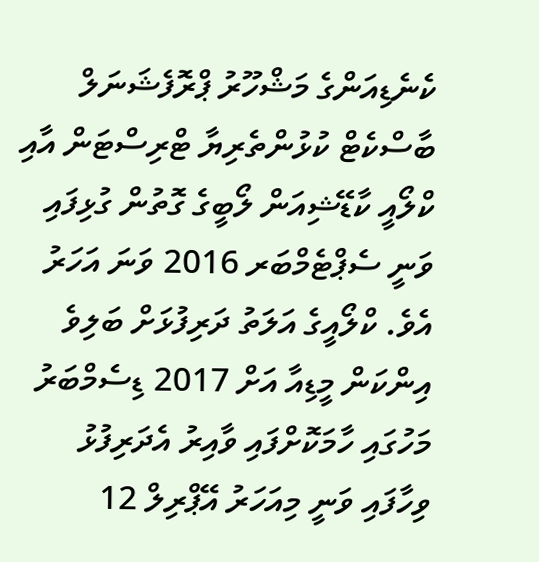ކެނެޑިއަންގެ މަޝްހޫރު ޕްރޮފެޝަނަލް ބާސްކެޓް ކުޅުންތެރިޔާ ޓްރިސްޓަން އާއި ކްލޯއީ ކާޑޭޝިއަން ލޯބީގެ ގޮތުން ގުޅިފައި ވަނީ ސެޕްޓެމްބަރ 2016 ވަނަ އަހަރު އެވެ. ކްލޯއީގެ އަލަތު ދަރިފުޅަށް ބަލިވެ އިންކަން މީޑިއާ އަށް 2017 ޑިސެމްބަރު މަހުގައި ހާމަކޮށްފައި ވާއިރު އެދަރިފުޅު ވިހާފައި ވަނީ މިއަހަރު އޭޕްރިލް 12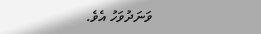ވަނަދުވަހު އެވެ.